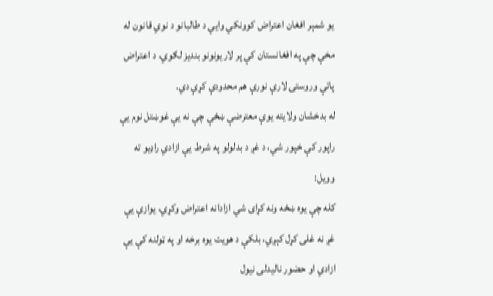یو شمېر افغان اعتراض کوونکي وايي د طالبانو د نوي قانون له مخې چې په افغانستان کې پر لاریونونو بندیز لګوي، د اعتراض پاتې وروستۍ لارې نورې هم محدودې کړې دي.
له بدخشان ولایته یوې معترضې ښځې چې نه یې غوښتل نوم یې راپور کې خپور شي، د غږ د بدلولو په شرط یې ازادي راډیو ته وویل:
کله چې یوه ښځه ونه کړای شي ازادانه اعتراض وکړي، یوازې یې غږ نه غلی کړل کېږي، بلکې د هویت یوه برخه او په ټولنه کې یې ازادي او حضور نالیدلی نیول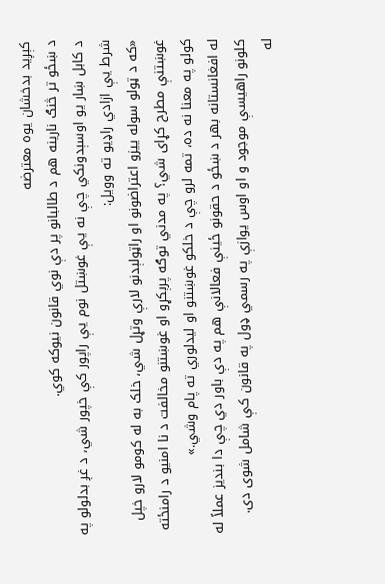کېږيد بدخشان یوه معترضه
د ښځو تر څنګ نارینه هم د طالبانو پر دې نوي قانون نیوکه کوي.
د کابل ښار یو اوسېدونکي چې نه یې غوښتل نوم یې راپور کې خپور شي، د غږ بدلولو په شرط یې ازادي راډیو ته وویل:
«که د ټولو سوله ییزو اعتراضونو او راټولېدنو لارې وتړل شي، خلک به له کومو لارو خپل غوښتنې مطرح کړای شي؟ په مدني توګه پرېکړو او غوښتنو مخالفت د نا امنیو د رامنځته کولو په معنا نه ده، تمه لرو چې د خلکو غوښتنو او لیدلوري ته پام وشي.»
له افغانستانه بهر د ښځو د حقونو ځینې فعالانې هم په دې باور دي چې دا بندیز عملاً له کلونو راهیسې موجود و او اوس یوازې په رسمي ډول په قانون کې شامل شوی دی.
له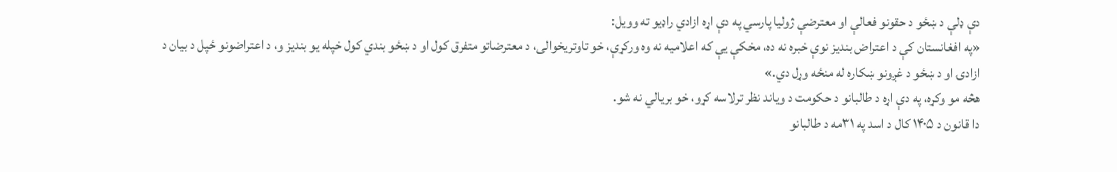دې ډلې د ښځو د حقونو فعالې او معترضې ژولیا پارسي په دې اړه ازادي راډیو ته وویل:
«په افغانستان کې د اعتراض بندیز نوې خبره نه ده، مخکې یې که اعلامیه نه وه ورکړې، خو تاوتریخوالی، د معترضاتو متفرق کول او د ښځو بندي کول خپله یو بندیز و، د اعتراضونو ځپل د بیان د ازادۍ او د ښځو د غږونو ښکاره له منځه وړل دي.»
هڅه مو وکړه، په دې اړه د طالبانو د حکومت د ویاند نظر ترلاسه کړو، خو بریالي نه شو.
دا قانون د ۱۴۰۵ کال د اسد په ۳۱مه د طالبانو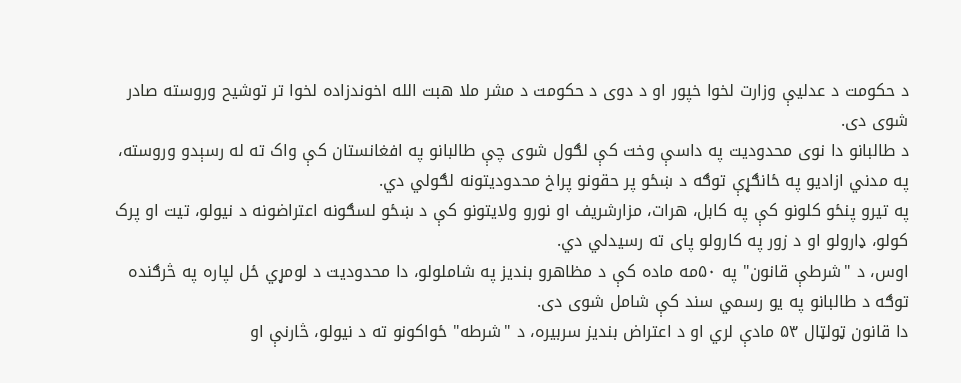د حکومت د عدلیې وزارت لخوا خپور او د دوی د حکومت د مشر ملا هبت الله اخوندزاده لخوا تر توشیح وروسته صادر شوی دی.
د طالبانو دا نوی محدودیت په داسې وخت کې لګول شوی چې طالبانو په افغانستان کې واک ته له رسېدو وروسته، په مدني ازادیو په ځانګړې توګه د ښځو پر حقونو پراخ محدودیتونه لګولي دي.
په تیرو پنځو کلونو کې په کابل، هرات، مزارشریف او نورو ولایتونو کې د ښځو لسګونه اعتراضونه د نیولو، تیت او پرک کولو، ډارولو او د زور په کارولو پای ته رسیدلي دي.
اوس، د "شرطې قانون" په ۵۰مه ماده کې د مظاهرو بندیز په شاملولو، دا محدودیت د لومړي ځل لپاره په څرګنده توګه د طالبانو په یو رسمي سند کې شامل شوی دی.
دا قانون ټولټال ۵۳ مادې لري او د اعتراض بندیز سربیره، د "شرطه" ځواکونو ته د نیولو، څارنې او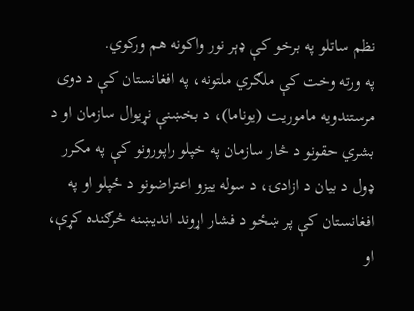نظم ساتلو په برخو کې ډېر نور واکونه هم ورکوي.
په ورته وخت کې ملګري ملتونه، په افغانستان کې د دوی مرستندویه ماموریت (یوناما)، د بخښنې نړیوال سازمان او د بشري حقونو د څار سازمان په خپلو راپورونو کې په مکرر ډول د بیان د ازادۍ، د سوله ییزو اعتراضونو د ځپلو او په افغانستان کې پر ښځو د فشار اړوند اندیښنه څرګنده کړې، او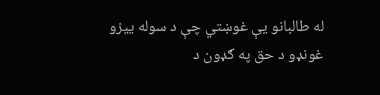له طالبانو یې غوښتي چې د سوله ییزو غونډو د حق په ګډون د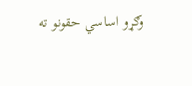وګړو اساسي حقونو ته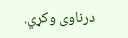درناوی وکړي.